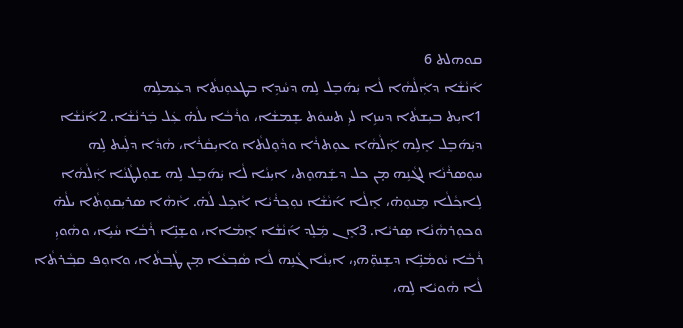ܩܘܗܠܬ 6
ܐ݇ܢܵܫܵܐ ܕܐܲܠܵܗܵܐ ܠܵܐ ܝܲܗ݇ܒܸܠ ܠܹܗ ܕܚܵܕܹܐ ܒܛܥܘܼܢܬܵܐ ܕܥܲܡܠܹܗ
1ܐܝܼܬ ܒܝܼܫܬܵܐ ܕܚܙܹܐ ܠܝܼ ܬܚܘܿܬ ܫܸܡܫܵܐ، ܘܪܵܒܵܐ ܝܠܵܗ̇ ܥܲܠ ܒܲܪܢܵܫܵܐ. 2ܐ݇ܢܵܫܵܐ ܕܝܲܗ݇ܒܸܠ ܐܸܠܹܗ ܐܲܠܵܗܵܐ ܥܘܼܬܪܵܐ ܘܕܵܘܸܠܬܵܐ ܘܐܝܼܩܵܪܵܐ، ܗܵܕܵܐ ܕܠܲܝܬ ܠܹܗ ܚܘܼܣܪܵܢܵܐ ܠܓܵܢܹܗ ܡ̣ܢ ܟܠ ܕܫܲܗܘܸܬ، ܐܝܼܢܵܐ ܠܵܐ ܝܲܗ݇ܒܸܠ ܠܹܗ ܫܘܼܠܛܵܢܵܐ ܐܲܠܵܗܵܐ ܠܹܐܟ݂ܵܠܵܐ ܡܸܢܘܼܗ̇، ܐܸܠܵܐ ܐ݇ܢܵܫܵܐ ܢܘܼܟ݂ܪܵܝܵܐ ܐܵܟܹܠ ܠܵܗ̇. ܐܵܗܵܐ ܣܪܝܼܩܘܼܬܵܐ ܝܠܵܗ̇ ܘܟܘܼܪܗܵܢܵܐ ܣܸܪܝܵܐ. 3ܐܸܢ ܡܲܠܸܕ ܐ݇ܢܵܫܵܐ ܐܸܡܵܐܐ، ܘܫܸܢܹ̈ܐ ܪܵܒܵܐ ܚܵܝܹܐ، ܘܗܵܘܝܼ ܪܵܒܵܐ ܝܵܘܡܵܢܹ̈ܐ ܕܫܸܢܘܼ̈ܗܝ، ܐܝܼܢܵܐ ܓܵܢܹܗ ܠܵܐ ܣܵܒ݂ܥܵܐ ܡ̣ܢ ܛܵܒ݂ܬܵܐ، ܘܐܘܼܦ ܩܒ݂ܵܪܬܵܐ ܠܵܐ ܗܵܘܝܵܐ ܠܹܗ،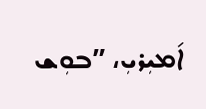ܐ݇ܡܝܼܪܝܼ، ”ܒܘܼܫ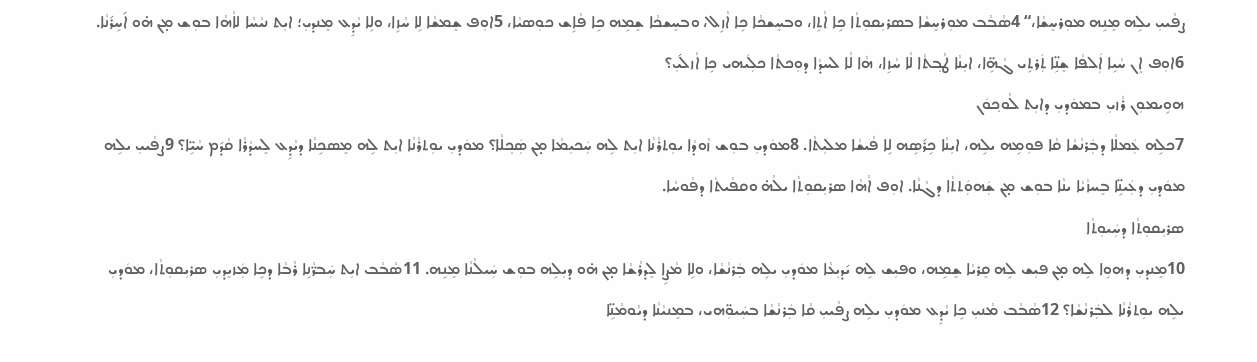ܨܦܵܝܝܼ ܝܠܹܗ ܡܸܢܹܗ ܡܘܼܪܚܸܫܵܐ،“ 4ܣܵܒܵܒ ܡܘܼܪܚܸܫܵܐ ܒܣܪܝܼܩܘܼܬܵܐ ܟܹܐ ܐܵܬܹܐ، ܘܒܚܸܫܟܵܐ ܟܹܐ ܐܵܙܹܠ، ܘܒܚܸܫܟܵܐ ܫܸܡܹܗ ܟܹܐ ܦܵܐܹܫ ܟܘܼܣܝܵܐ، 5ܐܘܼܦ ܫܸܡܫܵܐ ܠܹܐ ܚܵܙܹܐ، ܘܠܹܐ ܝܵܕܹܥ ܡܸܢܕܝܼ؛ ܐܝܼܬ ܢܝܵܚܵܐ ܠܐܵܗܵܐ ܒܘܼܫ ܡ̣ܢ ܗ̇ܘ ܐ݇ܚܹܪ݇ܢܵܐ. 6ܐܘܼܦ ܐܸܢ ܚܵܝܹܐ ܐܲܠܦܵܐ ܫܸܢܹ̈ܐ ܬܲܪܬܹܝ ܓܵܗܹ̈ܐ، ܐܝܼܢܵܐ ܛܵܒ݂ܬܵܐ ܠܵܐ ܚܵܙܹܐ، ܗܵܐ ܠܵܐ ܠܚܕܵܐ ܕܘܼܟܬܵܐ ܟܠܲܝܗܝ ܟܹܐ ܐܵܙܠ݇ܝܼ؟
ܗܘܹܝܡܘܼܢ ܪܵܙܝܼ ܒܡܘܿܕܝܼ ܕܐܝܼܬ ܠܵܘܟ݂ܘܿܢ
7ܟܠܹܗ ܥܲܡܠܵܐ ܕܒܲܪܢܵܫܵܐ ܩܵܐ ܦܘܼܡܹܗ ܝܠܹܗ، ܐܝܼܢܵܐ ܟܹܪ݇ܣܹܗ ܠܹܐ ܦܵܝܫܵܐ ܡܠܝܼܬܵܐ. 8ܡܘܿܕܝܼ ܒܘܼܫ ܙܵܘܕܵܐ ܝܘܼܬܪܵܢܵܐ ܐܝܼܬ ܠܹܗ ܚܲܟܝܼܡܵܐ ܡ̣ܢ ܣܲܟ݂ܠܵܐ؟ ܡܘܿܕܝܼ ܝܘܼܬܪܵܢܵܐ ܐܝܼܬ ܠܹܗ ܡܸܣܟܹܢܵܐ ܕܝܵܕܹܥ ܠܸܚܕܵܪܵܐ ܩܵܕ݇ܡ ܚܵܝܹ̈ܐ؟ 9ܨܦܵܝܝܼ ܝܠܹܗ ܡܘܿܕܝܼ ܕܥܲܝܢܹ̈ܐ ܒܸܚܙܵܝܵܐ ܝܢܵܐ ܒܘܼܫ ܡ̣ܢ ܫܲܗܘܲܬܬܵܐ ܕܓܵܢܵܐ. ܐܘܼܦ ܐܵܗܵܐ ܣܪܝܼܩܘܼܬܵܐ ܝܠܵܗ̇ ܘܩܦܵܝܬܵܐ ܕܦܵܘܚܵܐ.
ܣܪܝܼܩܘܼܬܵܐ ܕܚܲܝܘܼܬܵܐ
10ܡܸܢܕܝܼ ܕܗܘܹܐ ܠܹܗ ܡ̣ܢ ܦܝܼܫ ܠܹܗ ܩܸܪܝܵܐ ܫܸܡܹܗ، ܘܦܝܼܫ ܠܹܗ ܝ݇ܕܝܼܥܵܐ ܡܘܿܕܝܼ ܝܠܹܗ ܒܲܪܢܵܫܵܐ، ܘܠܹܐ ܡܵܨܹܐ ܠܸܕܪܵܫܵܐ ܡ̣ܢ ܗ̇ܘ ܕܝܼܠܹܗ ܒܘܼܫ ܚܲܝܠܵܢܵܐ ܡܸܢܹܗ. 11ܣܵܒܵܒ ܐܝܼܬ ܚܲܒܪ̈ܵܢܹܐ ܪܵܒܵܐ ܕܟܹܐ ܡܲܙܝܸܕܝܼ ܣܪܝܼܩܘܼܬܵܐ، ܡܘܿܕܝܼ ܝܠܹܗ ܝܘܼܬܪܵܢܵܐ ܠܒܲܪܢܵܫܵܐ؟ 12ܣܵܒܵܒ ܡܵܢܝܼ ܟܹܐ ܝܵܕܹܥ ܡܘܿܕܝܼ ܝܠܹܗ ܨܦܵܝܝܼ ܩܵܐ ܒܲܪܢܵܫܵܐ ܒܚܲܝܘܼ̈ܗܝ، ܒܡܸܢܝܵܢܵܐ ܕܝܵܘܡܵܢܹ̈ܐ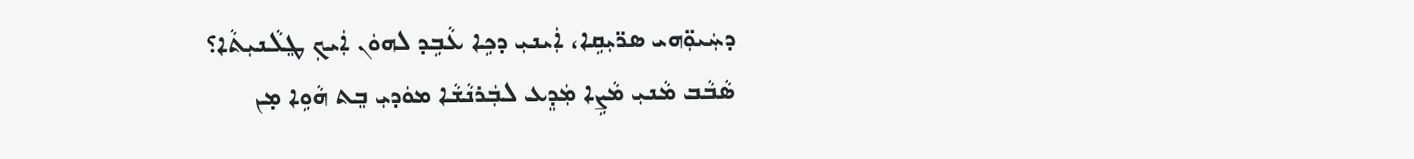ܕܚܲܝܘܼ̈ܗܝ ܣܪ̈ܝܼܩܹܐ، ܐܲܝܢܝܼ ܕܟܹܐ ܥܵܒܹܕ ܠܗܘܿܢ ܐܲܝܟ݂ ܛܸܠܵܢܝܼܬܵܐ؟ ܣܵܒܵܒ ܡܵܢܝܼ ܡܵܨܹܐ ܡܲܕܸܥ ܠܒܲܪܢܵܫܵܐ ܡܘܿܕܝܼ ܒܸܬ ܗܵܘܹܐ ܡ̣ܢ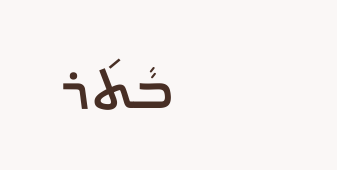ܒܵܬ݇ܪ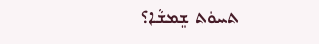ܬܚܘܿܬ ܫܸܡܫܵܐ؟